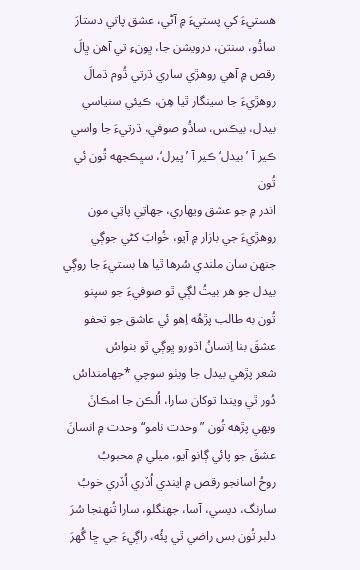هستيءَ کي پستيءَ ۾ آڻي، عشق پاتي دستارَ
ساڌُو، سنتن، درويشن جا، ڀونءِ تي آهن ڀالَ
رقص ۾ آهي روهڙي ساري ڌرتي ڌُوم ڌمالَ
روهڙيءَ جا سينگار ٿيا هِن، ڪيئي سنياسي
بيدل، بيڪس، ساڌُو صوفي، ڌرتيءَ جا واسي
ڪير آ ’بيدل‘ ڪير آ ’پيرل‘، سڀڪجھه تُون ئي تُون
اندر ۾ جو عشق ويهاري، جهاتِي پاتِي مون
روهڙيءَ جي بازار ۾ آيو، خُوابَ کڻي جوڳي
جنهن سان ملندي سُرها ٿيا ها بستيءَ جا روڳي
بيدل جو هر بيتُ لڳي ٿو صوفيءَ جو سپنو
تُون به طالب پڙهُه اِهو ئي عاشق جو تحفو
عشقَ بنا اِنسانُ اڌورو ڀوڳي ٿو بنواسُ
شعر پڙهي بيدل جا ويٺو سوچي *جهامنداسُ
دُور ٿي ويندا توکان سارا، اُلڪن جا امڪانَ
ويهي پڙهه تُون ”وحدت نامو“ وحدت ۾ انسانَ
عشقَ جو پائي ڳانو آيو، ميلي ۾ محبوبُ
روحُ اسانجو رقص ۾ ايندي اُڏري اُڏري خوبُ
سارنگ، ديسي، آسا، جهنگلو، سارا تُنهنجا سُرَ
دلبر تُون بس راضي ٿي پئُه، راڳيءَ جي ڇا گُهرَ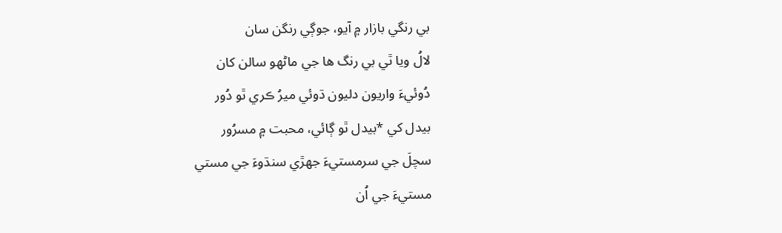بي رنگي بازار ۾ آيو، جوڳي رنگن سان
لالُ ويا ٿي بي رنگ ها جي ماڻهو سالن کان
دُوئيءَ واريون دليون ڌوئي ميرُ ڪري ٿو دُور
بيدل کي *بيدل ٿو ڳائي، محبت ۾ مسرُور
سچلَ جي سرمستيءَ جهڙي سنڌوءَ جي مستي
مستيءَ جي اُن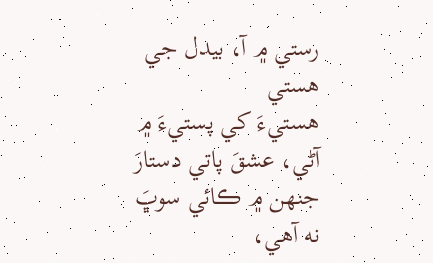رستي ۾ آ، بيدل جي هستي
هستيءَ کي پستيءَ ۾ آڻي، عشقَ پاتي دستارَ
جنهن ۾ ڪائي سوڀَ نه آهي،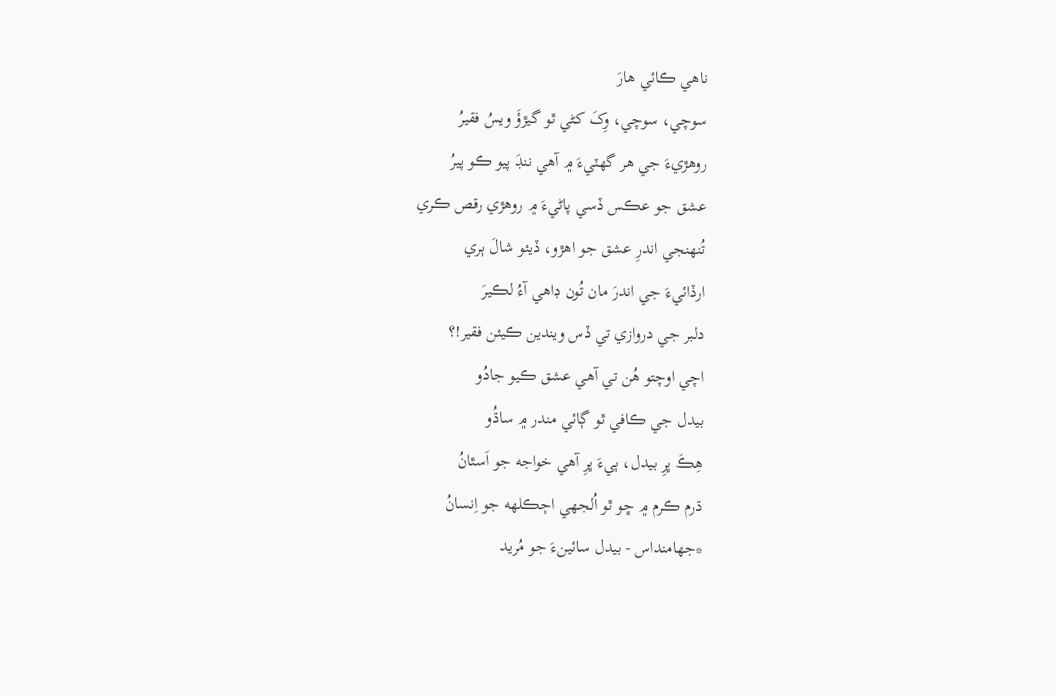ناهي ڪائي هارَ
سوچي، سوچي، وِکَ کڻي ٿو گيڙؤَ ويسُ فقيرُ
روهڙيءَ جي هر گهٽيءَ ۾ آهي ننڊَ پيو ڪو پيرُ
عشق جو عڪس ڏسي پاڻيءَ ۾ روهڙي رقص ڪري
تُنهنجي اندرِ عشق جو اهڙو، ڏيئو شالَ ٻري
ارڏائيءَ جي اندرَ مان تُون ڊاهي آءُ لڪيرَ
دلبر جي دروازي تي ڏس ويندين ڪيئن فقير!؟
اچي اوچتو هُن تي آهي عشق ڪيو جادُو
بيدل جي ڪافي ٿو ڳائي مندر ۾ ساڌُو
هِڪَ ڀرِ بيدل، ٻيءَ ڀرِ آهي خواجه جو اَسٿانُ
ڌرم ڪرم ۾ ڇو ٿو اُلجهي اڄڪلهه جو اِنسانُ
*جهامنداس - بيدل سائينءَ جو مُريد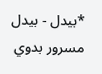*بيدل - بيدل مسرور بدوي